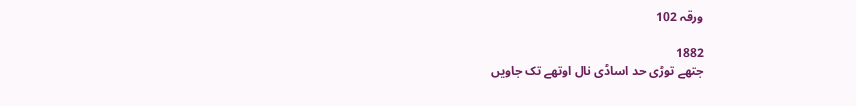ورقہ 102

1882
جتھے توڑی حد اساڈی نال اوتھے تک جاویں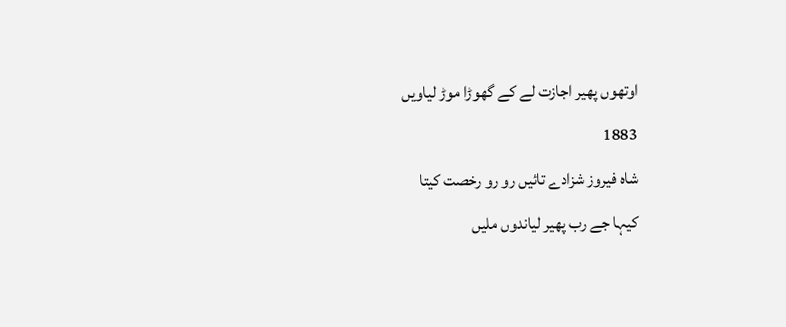اوتھوں پھیر اجازت لے کے گھوڑا موڑ لیاویں
1883
شاہ فیروز شزادے تائیں رو رو رخصت کیتا
کیہا جے رب پھیر لیاندوں ملیں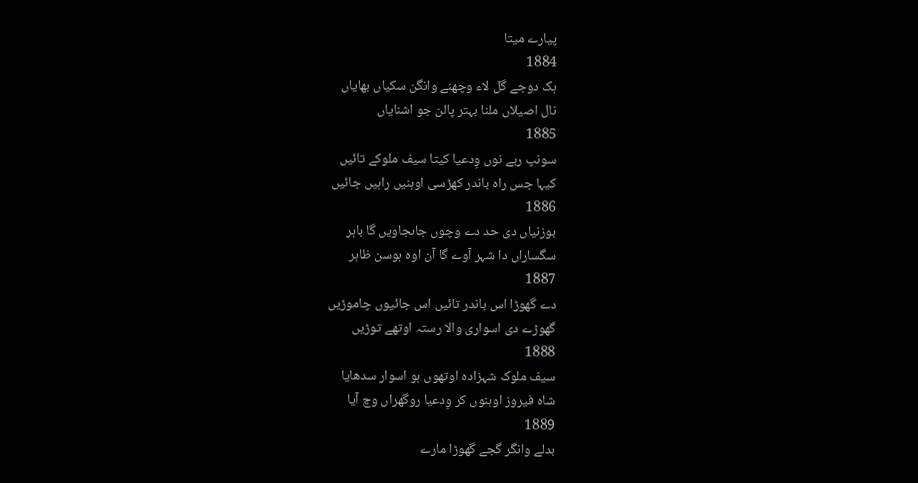پیارے میتا
1884
ہک دوجے گل لاء وچھنے وانگن سکیاں بھایاں
نال اصیلاں ملنا بہتر پالن جو اشنایاں
1885
سونپ ربے نوں وِدعیا کیتا سیف ملوکے تائیں
کیہا جس راہ باندر کھڑسی اوہنیں راہیں جائیں
1886
بوزنیاں دی حد دے وچوں جاںجاویں گا باہر
سگساراں دا شہر آوے گا آن اوہ ہوسن ظاہر
1887
دے گھوڑا اس باندر تائیں اس جائیوں چاموڑیں
گھوڑے دی اسواری والا رستہ اوتھے توڑیں
1888
سیف ملوک شہزادہ اوتھوں ہو اسوار سدھایا
شاہ فیروز اوہنوں کر وِدعیا روگھراں وچ آیا
1889
بدلے وانگر گجے گھوڑا مارے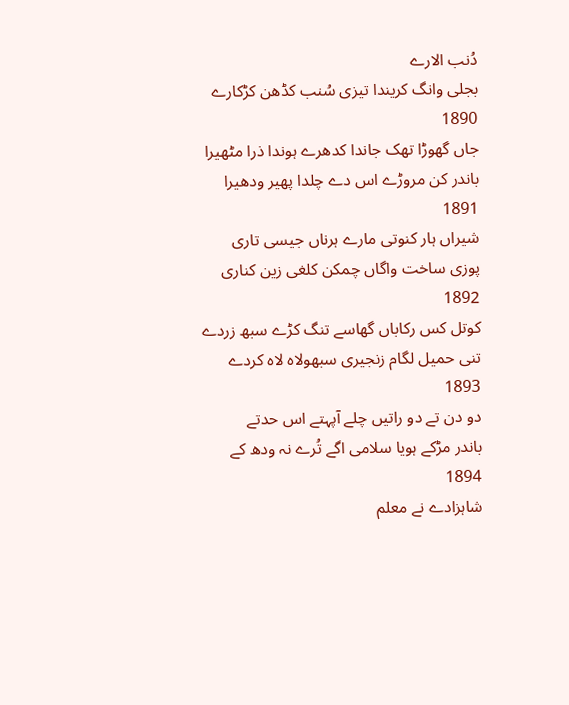دُنب الارے
بجلی وانگ کریندا تیزی سُنب کڈھن کڑکارے
1890
جاں گھوڑا تھک جاندا کدھرے ہوندا ذرا مٹھیرا
باندر کن مروڑے اس دے چلدا پھیر ودھیرا
1891
شیراں ہار کنوتی مارے ہرناں جیسی تاری
پوزی ساخت واگاں چمکن کلغی زین کناری
1892
کوتل کس رکاباں گھاسے تنگ کڑے سبھ زردے
تنی حمیل لگام زنجیری سبھولاہ لاہ کردے
1893
دو دن تے دو راتیں چلے آپہتے اس حدتے
باندر مڑکے ہویا سلامی اگے تُرے نہ ودھ کے
1894
شاہزادے نے معلم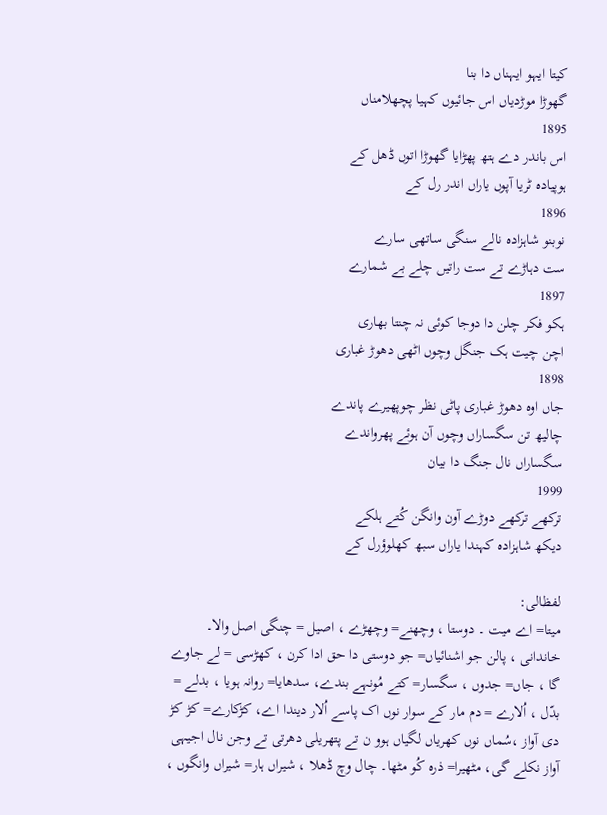کیتا ایہو ایہناں دا بنا
گھوڑا موڑدیاں اس جائیوں کہیا پچھلامناں
1895
اس باندر دے ہتھ پھڑایا گھوڑا اتوں ڈھل کے
ہوپیادہ ٹریا آپوں یاراں اندر رل کے
1896
نوبنو شاہزادہ نالے سنگی ساتھی سارے
ست دہاڑے تے ست راتیں چلے بے شمارے
1897
ہکو فکر چلن دا دوجا کوئی نہ چنتا بھاری
اچن چیت ہک جنگل وچوں اٹھی دھوڑ غباری
1898
جاں اوہ دھوڑ غباری پاٹی نظر چوپھیرے پاندے
چالیھ تن سگساراں وچوں آن ہوئے پھرواندے
سگساراں نال جنگ دا بیان
1999
ترکھے ترکھے دوڑے آون وانگن کُتے ہلکے
دیکھ شاہزادہ کہندا یاراں سبھ کھلوؤرل کے

لفظالی:
میتا= اے میت ۔ دوستا ، وچھنے= وچھڑے ، اصیل = چنگی اصل والا۔ خاندانی ، پالن جو اشنائیاں= جو دوستی دا حق ادا کرن ، کھڑسی = لے جاوے گا ، جاں= جدوں ، سگسار= کتے مُونہے بندے، سدھایا= روانہ ہویا ، بدلے = بدّل ، اُلارے = دم مار کے سوار نوں اک پاسے اُلار دیندا اے، کڑکارے= کڑ کڑ دی آواز ،سُماں نوں کھریاں لگیاں ہوو ن تے پتھریلی دھرتی تے وجن نال اجیہی آواز نکلے گی، مٹھیرا= ذرہ کُو مٹھا۔ چال وچ ڈھلا ، شیراں ہار= شیراں وانگوں ،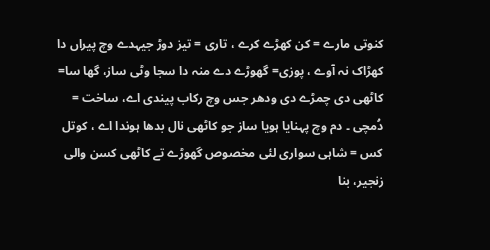کنوتی مارے = کن کھڑے کرے ، تاری = تیز دوڑ جیہدے وچ پیراں دا کھڑاک نہ آوے ، پوزی= گھوڑے دے منہ دا سجا وٹی ساز، گھا سا= کاٹھی دی چمڑے دی ودھر جس وچ رکاب پیندی اے، ساخت = دُمچی ۔ دم وچ پہنایا ہویا ساز جو کاٹھی نال بدھا ہوندا اے ، کوتل کس = شاہی سواری لئی مخصوص گھوڑے تے کاٹھی کسن والی زنجیر، بنا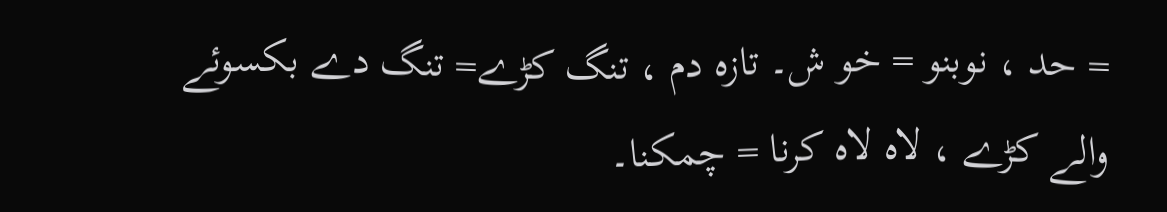= حد ، نوبنو = خو ش۔ تازہ دم ، تنگ کڑے= تنگ دے بکسوئے والے کڑے ، لاہ لاہ کرنا = چمکنا۔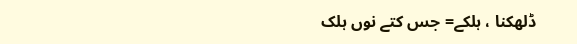ڈلھکنا ، ہلکے= جس کتے نوں ہلک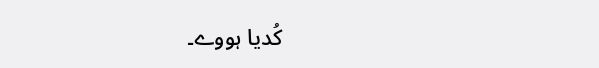کُدیا ہووے۔